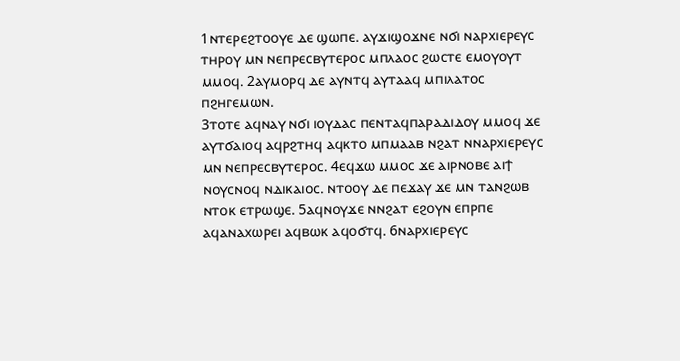1ⲛⲧⲉⲣⲉϩⲧⲟⲟⲩⲉ ⲇⲉ ϣⲱⲡⲉ. ⲁⲩϫⲓϣⲟϫⲛⲉ ⲛϭⲓ ⲛⲁⲣⲭⲓⲉⲣⲉⲩⲥ ⲧⲏⲣⲟⲩ ⲙⲛ ⲛⲉⲡⲣⲉⲥⲃⲩⲧⲉⲣⲟⲥ ⲙⲡⲗⲁⲟⲥ ϩⲱⲥⲧⲉ ⲉⲙⲟⲩⲟⲩⲧ ⲙⲙⲟϥ. 2ⲁⲩⲙⲟⲣϥ ⲇⲉ ⲁⲩⲛⲧϥ ⲁⲩⲧⲁⲁϥ ⲙⲡⲓⲗⲁⲧⲟⲥ ⲡϩⲏⲅⲉⲙⲱⲛ.
3ⲧⲟⲧⲉ ⲁϥⲛⲁⲩ ⲛϭⲓ ⲓⲟⲩⲇⲁⲥ ⲡⲉⲛⲧⲁϥⲡⲁⲣⲁⲇⲓⲇⲟⲩ ⲙⲙⲟϥ ϫⲉ ⲁⲩⲧϭⲁⲓⲟϥ ⲁϥⲣϩⲧⲏϥ ⲁϥⲕⲧⲟ ⲙⲡⲙⲁⲁⲃ ⲛϩⲁⲧ ⲛⲛⲁⲣⲭⲓⲉⲣⲉⲩⲥ ⲙⲛ ⲛⲉⲡⲣⲉⲥⲃⲩⲧⲉⲣⲟⲥ. 4ⲉϥϫⲱ ⲙⲙⲟⲥ ϫⲉ ⲁⲓⲣⲛⲟⲃⲉ ⲁⲓϯ ⲛⲟⲩⲥⲛⲟϥ ⲛⲇⲓⲕⲁⲓⲟⲥ. ⲛⲧⲟⲟⲩ ⲇⲉ ⲡⲉϫⲁⲩ ϫⲉ ⲙⲛ ⲧⲁⲛϩⲱⲃ ⲛⲧⲟⲕ ⲉⲧⲣⲱϣⲉ. 5ⲁϥⲛⲟⲩϫⲉ ⲛⲛϩⲁⲧ ⲉϩⲟⲩⲛ ⲉⲡⲣⲡⲉ ⲁϥⲁⲛⲁⲭⲱⲣⲉⲓ ⲁϥⲃⲱⲕ ⲁϥⲟϭⲧϥ. 6ⲛⲁⲣⲭⲓⲉⲣⲉⲩⲥ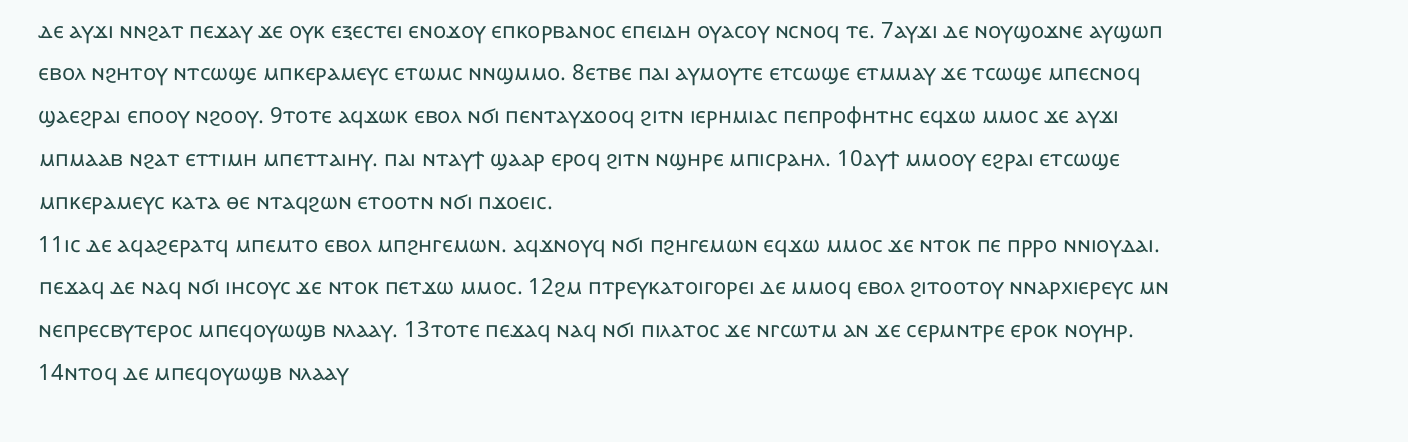ⲇⲉ ⲁⲩϫⲓ ⲛⲛϩⲁⲧ ⲡⲉϫⲁⲩ ϫⲉ ⲟⲩⲕ ⲉⲝⲉⲥⲧⲉⲓ ⲉⲛⲟϫⲟⲩ ⲉⲡⲕⲟⲣⲃⲁⲛⲟⲥ ⲉⲡⲉⲓⲇⲏ ⲟⲩⲁⲥⲟⲩ ⲛⲥⲛⲟϥ ⲧⲉ. 7ⲁⲩϫⲓ ⲇⲉ ⲛⲟⲩϣⲟϫⲛⲉ ⲁⲩϣⲱⲡ ⲉⲃⲟⲗ ⲛϩⲏⲧⲟⲩ ⲛⲧⲥⲱϣⲉ ⲙⲡⲕⲉⲣⲁⲙⲉⲩⲥ ⲉⲧⲱⲙⲥ ⲛⲛϣⲙⲙⲟ. 8ⲉⲧⲃⲉ ⲡⲁⲓ ⲁⲩⲙⲟⲩⲧⲉ ⲉⲧⲥⲱϣⲉ ⲉⲧⲙⲙⲁⲩ ϫⲉ ⲧⲥⲱϣⲉ ⲙⲡⲉⲥⲛⲟϥ ϣⲁⲉϩⲣⲁⲓ ⲉⲡⲟⲟⲩ ⲛϩⲟⲟⲩ. 9ⲧⲟⲧⲉ ⲁϥϫⲱⲕ ⲉⲃⲟⲗ ⲛϭⲓ ⲡⲉⲛⲧⲁⲩϫⲟⲟϥ ϩⲓⲧⲛ ⲓⲉⲣⲏⲙⲓⲁⲥ ⲡⲉⲡⲣⲟⲫⲏⲧⲏⲥ ⲉϥϫⲱ ⲙⲙⲟⲥ ϫⲉ ⲁⲩϫⲓ ⲙⲡⲙⲁⲁⲃ ⲛϩⲁⲧ ⲉⲧⲧⲓⲙⲏ ⲙⲡⲉⲧⲧⲁⲓⲏⲩ. ⲡⲁⲓ ⲛⲧⲁⲩϯ ϣⲁⲁⲣ ⲉⲣⲟϥ ϩⲓⲧⲛ ⲛϣⲏⲣⲉ ⲙⲡⲓⲥⲣⲁⲏⲗ. 10ⲁⲩϯ ⲙⲙⲟⲟⲩ ⲉϩⲣⲁⲓ ⲉⲧⲥⲱϣⲉ ⲙⲡⲕⲉⲣⲁⲙⲉⲩⲥ ⲕⲁⲧⲁ ⲑⲉ ⲛⲧⲁϥϩⲱⲛ ⲉⲧⲟⲟⲧⲛ ⲛϭⲓ ⲡϫⲟⲉⲓⲥ.
11ⲓⲥ ⲇⲉ ⲁϥⲁϩⲉⲣⲁⲧϥ ⲙⲡⲉⲙⲧⲟ ⲉⲃⲟⲗ ⲙⲡϩⲏⲅⲉⲙⲱⲛ. ⲁϥϫⲛⲟⲩϥ ⲛϭⲓ ⲡϩⲏⲅⲉⲙⲱⲛ ⲉϥϫⲱ ⲙⲙⲟⲥ ϫⲉ ⲛⲧⲟⲕ ⲡⲉ ⲡⲣⲣⲟ ⲛⲛⲓⲟⲩⲇⲁⲓ. ⲡⲉϫⲁϥ ⲇⲉ ⲛⲁϥ ⲛϭⲓ ⲓⲏⲥⲟⲩⲥ ϫⲉ ⲛⲧⲟⲕ ⲡⲉⲧϫⲱ ⲙⲙⲟⲥ. 12ϩⲙ ⲡⲧⲣⲉⲩⲕⲁⲧⲟⲓⲅⲟⲣⲉⲓ ⲇⲉ ⲙⲙⲟϥ ⲉⲃⲟⲗ ϩⲓⲧⲟⲟⲧⲟⲩ ⲛⲛⲁⲣⲭⲓⲉⲣⲉⲩⲥ ⲙⲛ ⲛⲉⲡⲣⲉⲥⲃⲩⲧⲉⲣⲟⲥ ⲙⲡⲉϥⲟⲩⲱϣⲃ ⲛⲗⲁⲁⲩ. 13ⲧⲟⲧⲉ ⲡⲉϫⲁϥ ⲛⲁϥ ⲛϭⲓ ⲡⲓⲗⲁⲧⲟⲥ ϫⲉ ⲛⲅⲥⲱⲧⲙ ⲁⲛ ϫⲉ ⲥⲉⲣⲙⲛⲧⲣⲉ ⲉⲣⲟⲕ ⲛⲟⲩⲏⲣ. 14ⲛⲧⲟϥ ⲇⲉ ⲙⲡⲉϥⲟⲩⲱϣⲃ ⲛⲗⲁⲁⲩ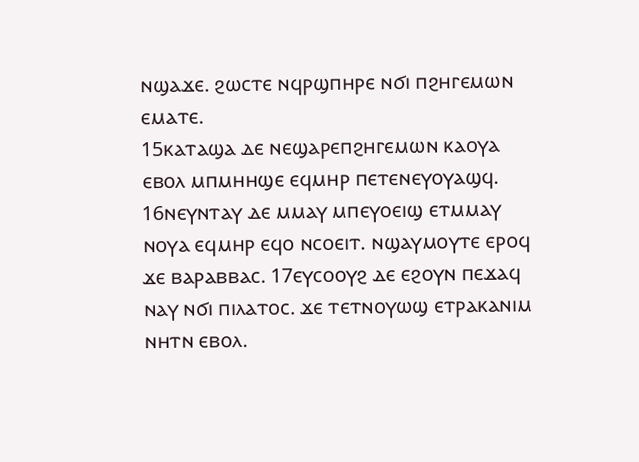ⲛϣⲁϫⲉ. ϩⲱⲥⲧⲉ ⲛϥⲣϣⲡⲏⲣⲉ ⲛϭⲓ ⲡϩⲏⲅⲉⲙⲱⲛ ⲉⲙⲁⲧⲉ.
15ⲕⲁⲧⲁϣⲁ ⲇⲉ ⲛⲉϣⲁⲣⲉⲡϩⲏⲅⲉⲙⲱⲛ ⲕⲁⲟⲩⲁ ⲉⲃⲟⲗ ⲙⲡⲙⲏⲏϣⲉ ⲉϥⲙⲏⲣ ⲡⲉⲧⲉⲛⲉⲩⲟⲩⲁϣϥ. 16ⲛⲉⲩⲛⲧⲁⲩ ⲇⲉ ⲙⲙⲁⲩ ⲙⲡⲉⲩⲟⲉⲓϣ ⲉⲧⲙⲙⲁⲩ ⲛⲟⲩⲁ ⲉϥⲙⲏⲣ ⲉϥⲟ ⲛⲥⲟⲉⲓⲧ. ⲛϣⲁⲩⲙⲟⲩⲧⲉ ⲉⲣⲟϥ ϫⲉ ⲃⲁⲣⲁⲃⲃⲁⲥ. 17ⲉⲩⲥⲟⲟⲩϩ ⲇⲉ ⲉϩⲟⲩⲛ ⲡⲉϫⲁϥ ⲛⲁⲩ ⲛϭⲓ ⲡⲓⲗⲁⲧⲟⲥ. ϫⲉ ⲧⲉⲧⲛⲟⲩⲱϣ ⲉⲧⲣⲁⲕⲁⲛⲓⲙ ⲛⲏⲧⲛ ⲉⲃⲟⲗ.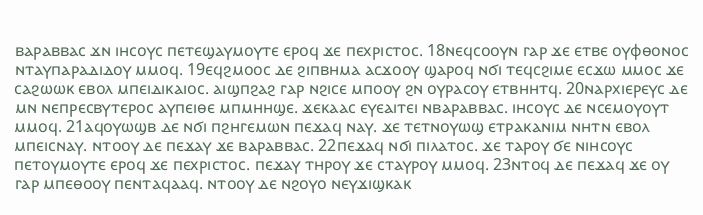ⲃⲁⲣⲁⲃⲃⲁⲥ ϫⲛ ⲓⲏⲥⲟⲩⲥ ⲡⲉⲧⲉϣⲁⲩⲙⲟⲩⲧⲉ ⲉⲣⲟϥ ϫⲉ ⲡⲉⲭⲣⲓⲥⲧⲟⲥ. 18ⲛⲉϥⲥⲟⲟⲩⲛ ⲅⲁⲣ ϫⲉ ⲉⲧⲃⲉ ⲟⲩⲫⲑⲟⲛⲟⲥ ⲛⲧⲁⲩⲡⲁⲣⲁⲇⲓⲇⲟⲩ ⲙⲙⲟϥ. 19ⲉϥϩⲙⲟⲟⲥ ⲇⲉ ϩⲓⲡⲃⲏⲙⲁ ⲁⲥϫⲟⲟⲩ ϣⲁⲣⲟϥ ⲛϭⲓ ⲧⲉϥⲥϩⲓⲙⲉ ⲉⲥϫⲱ ⲙⲙⲟⲥ ϫⲉ ⲥⲁϩⲱⲱⲕ ⲉⲃⲟⲗ ⲙⲡⲉⲓⲇⲓⲕⲁⲓⲟⲥ. ⲁⲓϣⲡϩⲁϩ ⲅⲁⲣ ⲛϩⲓⲥⲉ ⲙⲡⲟⲟⲩ ϩⲛ ⲟⲩⲣⲁⲥⲟⲩ ⲉⲧⲃⲏⲏⲧϥ. 20ⲛⲁⲣⲭⲓⲉⲣⲉⲩⲥ ⲇⲉ ⲙⲛ ⲛⲉⲡⲣⲉⲥⲃⲩⲧⲉⲣⲟⲥ ⲁⲩⲡⲉⲓⲑⲉ ⲙⲡⲙⲏⲏϣⲉ. ϫⲉⲕⲁⲁⲥ ⲉⲩⲉⲁⲓⲧⲉⲓ ⲛⲃⲁⲣⲁⲃⲃⲁⲥ. ⲓⲏⲥⲟⲩⲥ ⲇⲉ ⲛⲥⲉⲙⲟⲩⲟⲩⲧ ⲙⲙⲟϥ. 21ⲁϥⲟⲩⲱϣⲃ ⲇⲉ ⲛϭⲓ ⲡϩⲏⲅⲉⲙⲱⲛ ⲡⲉϫⲁϥ ⲛⲁⲩ. ϫⲉ ⲧⲉⲧⲛⲟⲩⲱϣ ⲉⲧⲣⲁⲕⲁⲛⲓⲙ ⲛⲏⲧⲛ ⲉⲃⲟⲗ ⲙⲡⲉⲓⲥⲛⲁⲩ. ⲛⲧⲟⲟⲩ ⲇⲉ ⲡⲉϫⲁⲩ ϫⲉ ⲃⲁⲣⲁⲃⲃⲁⲥ. 22ⲡⲉϫⲁϥ ⲛϭⲓ ⲡⲓⲗⲁⲧⲟⲥ. ϫⲉ ⲧⲁⲣⲟⲩ ϭⲉ ⲛⲓⲏⲥⲟⲩⲥ ⲡⲉⲧⲟⲩⲙⲟⲩⲧⲉ ⲉⲣⲟϥ ϫⲉ ⲡⲉⲭⲣⲓⲥⲧⲟⲥ. ⲡⲉϫⲁⲩ ⲧⲏⲣⲟⲩ ϫⲉ ⲥⲧⲁⲩⲣⲟⲩ ⲙⲙⲟϥ. 23ⲛⲧⲟϥ ⲇⲉ ⲡⲉϫⲁϥ ϫⲉ ⲟⲩ ⲅⲁⲣ ⲙⲡⲉⲑⲟⲟⲩ ⲡⲉⲛⲧⲁϥⲁⲁϥ. ⲛⲧⲟⲟⲩ ⲇⲉ ⲛϩⲟⲩⲟ ⲛⲉⲩϫⲓϣⲕⲁⲕ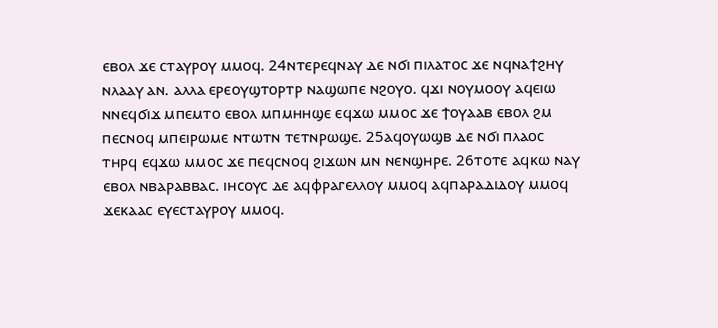ⲉⲃⲟⲗ ϫⲉ ⲥⲧⲁⲩⲣⲟⲩ ⲙⲙⲟϥ. 24ⲛⲧⲉⲣⲉϥⲛⲁⲩ ⲇⲉ ⲛϭⲓ ⲡⲓⲗⲁⲧⲟⲥ ϫⲉ ⲛϥⲛⲁϯϩⲏⲩ ⲛⲗⲁⲁⲩ ⲁⲛ. ⲁⲗⲗⲁ ⲉⲣⲉⲟⲩϣⲧⲟⲣⲧⲣ ⲛⲁϣⲱⲡⲉ ⲛϩⲟⲩⲟ. ϥϫⲓ ⲛⲟⲩⲙⲟⲟⲩ ⲁϥⲉⲓⲱ ⲛⲛⲉϥϭⲓϫ ⲙⲡⲉⲙⲧⲟ ⲉⲃⲟⲗ ⲙⲡⲙⲏⲏϣⲉ ⲉϥϫⲱ ⲙⲙⲟⲥ ϫⲉ ϯⲟⲩⲁⲁⲃ ⲉⲃⲟⲗ ϩⲙ ⲡⲉⲥⲛⲟϥ ⲙⲡⲉⲓⲣⲱⲙⲉ ⲛⲧⲱⲧⲛ ⲧⲉⲧⲛⲣⲱϣⲉ. 25ⲁϥⲟⲩⲱϣⲃ ⲇⲉ ⲛϭⲓ ⲡⲗⲁⲟⲥ ⲧⲏⲣϥ ⲉϥϫⲱ ⲙⲙⲟⲥ ϫⲉ ⲡⲉϥⲥⲛⲟϥ ϩⲓϫⲱⲛ ⲙⲛ ⲛⲉⲛϣⲏⲣⲉ. 26ⲧⲟⲧⲉ ⲁϥⲕⲱ ⲛⲁⲩ ⲉⲃⲟⲗ ⲛⲃⲁⲣⲁⲃⲃⲁⲥ. ⲓⲏⲥⲟⲩⲥ ⲇⲉ ⲁϥⲫⲣⲁⲅⲉⲗⲗⲟⲩ ⲙⲙⲟϥ ⲁϥⲡⲁⲣⲁⲇⲓⲇⲟⲩ ⲙⲙⲟϥ ϫⲉⲕⲁⲁⲥ ⲉⲩⲉⲥⲧⲁⲩⲣⲟⲩ ⲙⲙⲟϥ.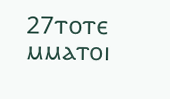27ⲧⲟⲧⲉ ⲙⲙⲁⲧⲟⲓ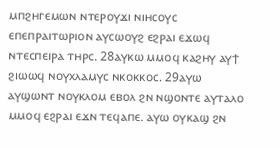ⲙⲡϩⲏⲅⲉⲙⲱⲛ ⲛⲧⲉⲣⲟⲩϫⲓ ⲛⲓⲏⲥⲟⲩⲥ ⲉⲡⲉⲡⲣⲁⲓⲧⲱⲣⲓⲟⲛ ⲁⲩⲥⲱⲟⲩϩ ⲉϩⲣⲁⲓ ⲉϫⲱϥ ⲛⲧⲉⲥⲡⲉⲓⲣⲁ ⲧⲏⲣⲥ. 28ⲁⲩⲕⲱ ⲙⲙⲟϥ ⲕⲁϩⲏⲩ ⲁⲩϯ ϩⲓⲱⲱϥ ⲛⲟⲩⲭⲗⲁⲙⲩⲥ ⲛⲕⲟⲕⲕⲟⲥ. 29ⲁⲩⲱ ⲁⲩϣⲱⲛⲧ ⲛⲟⲩⲕⲗⲟⲙ ⲉⲃⲟⲗ ϩⲛ ⲛϣⲟⲛⲧⲉ ⲁⲩⲧⲁⲗⲟ ⲙⲙⲟϥ ⲉϩⲣⲁⲓ ⲉϫⲛ ⲧⲉϥⲁⲡⲉ. ⲁⲩⲱ ⲟⲩⲕⲁϣ ϩⲛ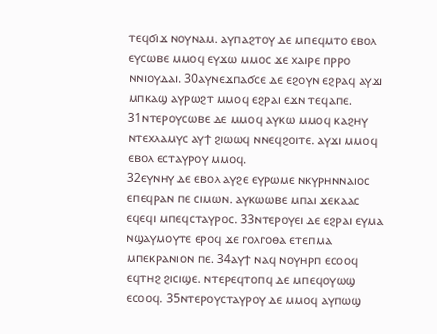ⲧⲉϥϭⲓϫ ⲛⲟⲩⲛⲁⲙ. ⲁⲩⲡⲁϩⲧⲟⲩ ⲇⲉ ⲙⲡⲉϥⲙⲧⲟ ⲉⲃⲟⲗ ⲉⲩⲥⲱⲃⲉ ⲙⲙⲟϥ ⲉⲩϫⲱ ⲙⲙⲟⲥ ϫⲉ ⲭⲁⲓⲣⲉ ⲡⲣⲣⲟ ⲛⲛⲓⲟⲩⲇⲁⲓ. 30ⲁⲩⲛⲉϫⲡⲁϭⲥⲉ ⲇⲉ ⲉϩⲟⲩⲛ ⲉϩⲣⲁϥ ⲁⲩϫⲓ ⲙⲡⲕⲁϣ ⲁⲩⲣⲱϩⲧ ⲙⲙⲟϥ ⲉϩⲣⲁⲓ ⲉϫⲛ ⲧⲉϥⲁⲡⲉ. 31ⲛⲧⲉⲣⲟⲩⲥⲱⲃⲉ ⲇⲉ ⲙⲙⲟϥ ⲁⲩⲕⲱ ⲙⲙⲟϥ ⲕⲁϩⲏⲩ ⲛⲧⲉⲭⲗⲁⲙⲩⲥ ⲁⲩϯ ϩⲓⲱⲱϥ ⲛⲛⲉϥϩⲟⲓⲧⲉ. ⲁⲩϫⲓ ⲙⲙⲟϥ ⲉⲃⲟⲗ ⲉⲥⲧⲁⲩⲣⲟⲩ ⲙⲙⲟϥ.
32ⲉⲩⲛⲏⲩ ⲇⲉ ⲉⲃⲟⲗ ⲁⲩϩⲉ ⲉⲩⲣⲱⲙⲉ ⲛⲕⲩⲣⲏⲛⲛⲁⲓⲟⲥ ⲉⲡⲉϥⲣⲁⲛ ⲡⲉ ⲥⲓⲙⲱⲛ. ⲁⲩⲕⲱⲱⲃⲉ ⲙⲡⲁⲓ ϫⲉⲕⲁⲁⲥ ⲉϥⲉϥⲓ ⲙⲡⲉϥⲥⲧⲁⲩⲣⲟⲥ. 33ⲛⲧⲉⲣⲟⲩⲉⲓ ⲇⲉ ⲉϩⲣⲁⲓ ⲉⲩⲙⲁ ⲛϣⲁⲩⲙⲟⲩⲧⲉ ⲉⲣⲟϥ ϫⲉ ⲅⲟⲗⲅⲟⲑⲁ ⲉⲧⲉⲡⲙⲁ ⲙⲡⲉⲕⲣⲁⲛⲓⲟⲛ ⲡⲉ. 34ⲁⲩϯ ⲛⲁϥ ⲛⲟⲩⲏⲣⲡ ⲉⲥⲟⲟϥ ⲉϥⲧⲏϩ ϩⲓⲥⲓϣⲉ. ⲛⲧⲉⲣⲉϥⲧⲟⲡϥ ⲇⲉ ⲙⲡⲉϥⲟⲩⲱϣ ⲉⲥⲟⲟϥ. 35ⲛⲧⲉⲣⲟⲩⲥⲧⲁⲩⲣⲟⲩ ⲇⲉ ⲙⲙⲟϥ ⲁⲩⲡⲱϣ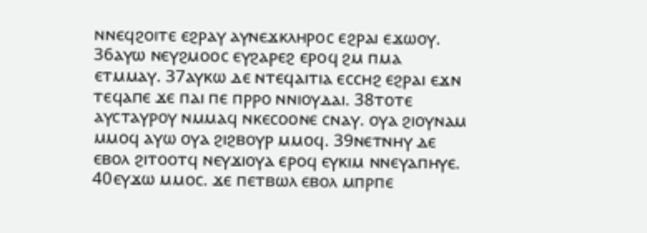ⲛⲛⲉϥϩⲟⲓⲧⲉ ⲉϩⲣⲁⲩ ⲁⲩⲛⲉϫⲕⲗⲏⲣⲟⲥ ⲉϩⲣⲁⲓ ⲉϫⲱⲟⲩ. 36ⲁⲩⲱ ⲛⲉⲩϩⲙⲟⲟⲥ ⲉⲩϩⲁⲣⲉϩ ⲉⲣⲟϥ ϩⲙ ⲡⲙⲁ ⲉⲧⲙⲙⲁⲩ. 37ⲁⲩⲕⲱ ⲇⲉ ⲛⲧⲉϥⲁⲓⲧⲓⲁ ⲉⲥⲥⲏϩ ⲉϩⲣⲁⲓ ⲉϫⲛ ⲧⲉϥⲁⲡⲉ ϫⲉ ⲡⲁⲓ ⲡⲉ ⲡⲣⲣⲟ ⲛⲛⲓⲟⲩⲇⲁⲓ. 38ⲧⲟⲧⲉ ⲁⲩⲥⲧⲁⲩⲣⲟⲩ ⲛⲙⲙⲁϥ ⲛⲕⲉⲥⲟⲟⲛⲉ ⲥⲛⲁⲩ. ⲟⲩⲁ ϩⲓⲟⲩⲛⲁⲙ ⲙⲙⲟϥ ⲁⲩⲱ ⲟⲩⲁ ϩⲓϩⲃⲟⲩⲣ ⲙⲙⲟϥ. 39ⲛⲉⲧⲛⲏⲩ ⲇⲉ ⲉⲃⲟⲗ ϩⲓⲧⲟⲟⲧϥ ⲛⲉⲩϫⲓⲟⲩⲁ ⲉⲣⲟϥ ⲉⲩⲕⲓⲙ ⲛⲛⲉⲩⲁⲡⲏⲩⲉ. 40ⲉⲩϫⲱ ⲙⲙⲟⲥ. ϫⲉ ⲡⲉⲧⲃⲱⲗ ⲉⲃⲟⲗ ⲙⲡⲣⲡⲉ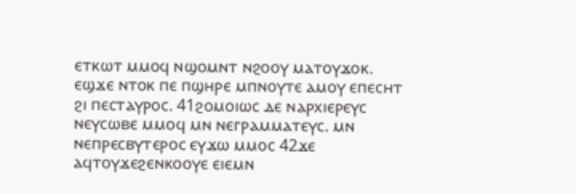ⲉⲧⲕⲱⲧ ⲙⲙⲟϥ ⲛϣⲟⲙⲛⲧ ⲛϩⲟⲟⲩ ⲙⲁⲧⲟⲩϫⲟⲕ. ⲉϣϫⲉ ⲛⲧⲟⲕ ⲡⲉ ⲡϣⲏⲣⲉ ⲙⲡⲛⲟⲩⲧⲉ ⲁⲙⲟⲩ ⲉⲡⲉⲥⲏⲧ ϩⲓ ⲡⲉⲥⲧⲁⲩⲣⲟⲥ. 41ϩⲟⲙⲟⲓⲱⲥ ⲇⲉ ⲛⲁⲣⲭⲓⲉⲣⲉⲩⲥ ⲛⲉⲩⲥⲱⲃⲉ ⲙⲙⲟϥ ⲙⲛ ⲛⲉⲅⲣⲁⲙⲙⲁⲧⲉⲩⲥ. ⲙⲛ ⲛⲉⲡⲣⲉⲥⲃⲩⲧⲉⲣⲟⲥ ⲉⲩϫⲱ ⲙⲙⲟⲥ 42ϫⲉ ⲁϥⲧⲟⲩϫⲉϩⲉⲛⲕⲟⲟⲩⲉ ⲉⲓⲉⲙⲛ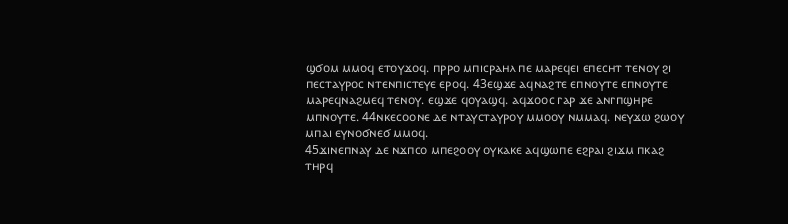ϣϭⲟⲙ ⲙⲙⲟϥ ⲉⲧⲟⲩϫⲟϥ. ⲡⲣⲣⲟ ⲙⲡⲓⲥⲣⲁⲏⲗ ⲡⲉ ⲙⲁⲣⲉϥⲉⲓ ⲉⲡⲉⲥⲏⲧ ⲧⲉⲛⲟⲩ ϩⲓ ⲡⲉⲥⲧⲁⲩⲣⲟⲥ ⲛⲧⲉⲛⲡⲓⲥⲧⲉⲩⲉ ⲉⲣⲟϥ. 43ⲉϣϫⲉ ⲁϥⲛⲁϩⲧⲉ ⲉⲡⲛⲟⲩⲧⲉ ⲉⲡⲛⲟⲩⲧⲉ ⲙⲁⲣⲉϥⲛⲁϩⲙⲉϥ ⲧⲉⲛⲟⲩ. ⲉϣϫⲉ ϥⲟⲩⲁϣϥ. ⲁϥϫⲟⲟⲥ ⲅⲁⲣ ϫⲉ ⲁⲛⲅⲡϣⲏⲣⲉ ⲙⲡⲛⲟⲩⲧⲉ. 44ⲛⲕⲉⲥⲟⲟⲛⲉ ⲇⲉ ⲛⲧⲁⲩⲥⲧⲁⲩⲣⲟⲩ ⲙⲙⲟⲟⲩ ⲛⲙⲙⲁϥ. ⲛⲉⲩϫⲱ ϩⲱⲟⲩ ⲙⲡⲁⲓ ⲉⲩⲛⲟϭⲛⲉϭ ⲙⲙⲟϥ.
45ϫⲓⲛⲉⲡⲛⲁⲩ ⲇⲉ ⲛϫⲡⲥⲟ ⲙⲡⲉϩⲟⲟⲩ ⲟⲩⲕⲁⲕⲉ ⲁϥϣⲱⲡⲉ ⲉϩⲣⲁⲓ ϩⲓϫⲙ ⲡⲕⲁϩ ⲧⲏⲣϥ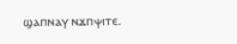ϣⲁⲡⲛⲁⲩ ⲛϫⲡⲯⲓⲧⲉ.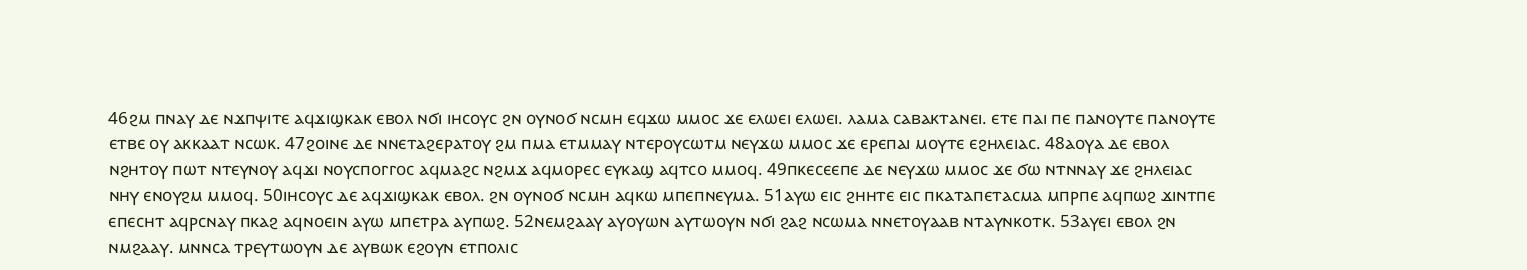46ϩⲙ ⲡⲛⲁⲩ ⲇⲉ ⲛϫⲡⲯⲓⲧⲉ ⲁϥϫⲓϣⲕⲁⲕ ⲉⲃⲟⲗ ⲛϭⲓ ⲓⲏⲥⲟⲩⲥ ϩⲛ ⲟⲩⲛⲟϭ ⲛⲥⲙⲏ ⲉϥϫⲱ ⲙⲙⲟⲥ ϫⲉ ⲉⲗⲱⲉⲓ ⲉⲗⲱⲉⲓ. ⲗⲁⲙⲁ ⲥⲁⲃⲁⲕⲧⲁⲛⲉⲓ. ⲉⲧⲉ ⲡⲁⲓ ⲡⲉ ⲡⲁⲛⲟⲩⲧⲉ ⲡⲁⲛⲟⲩⲧⲉ ⲉⲧⲃⲉ ⲟⲩ ⲁⲕⲕⲁⲁⲧ ⲛⲥⲱⲕ. 47ϩⲟⲓⲛⲉ ⲇⲉ ⲛⲛⲉⲧⲁϩⲉⲣⲁⲧⲟⲩ ϩⲙ ⲡⲙⲁ ⲉⲧⲙⲙⲁⲩ ⲛⲧⲉⲣⲟⲩⲥⲱⲧⲙ ⲛⲉⲩϫⲱ ⲙⲙⲟⲥ ϫⲉ ⲉⲣⲉⲡⲁⲓ ⲙⲟⲩⲧⲉ ⲉϩⲏⲗⲉⲓⲁⲥ. 48ⲁⲟⲩⲁ ⲇⲉ ⲉⲃⲟⲗ ⲛϩⲏⲧⲟⲩ ⲡⲱⲧ ⲛⲧⲉⲩⲛⲟⲩ ⲁϥϫⲓ ⲛⲟⲩⲥⲡⲟⲅⲅⲟⲥ ⲁϥⲙⲁϩⲥ ⲛϩⲙϫ ⲁϥⲙⲟⲣⲉⲥ ⲉⲩⲕⲁϣ ⲁϥⲧⲥⲟ ⲙⲙⲟϥ. 49ⲡⲕⲉⲥⲉⲉⲡⲉ ⲇⲉ ⲛⲉⲩϫⲱ ⲙⲙⲟⲥ ϫⲉ ϭⲱ ⲛⲧⲛⲛⲁⲩ ϫⲉ ϩⲏⲗⲉⲓⲁⲥ ⲛⲏⲩ ⲉⲛⲟⲩϩⲙ ⲙⲙⲟϥ. 50ⲓⲏⲥⲟⲩⲥ ⲇⲉ ⲁϥϫⲓϣⲕⲁⲕ ⲉⲃⲟⲗ. ϩⲛ ⲟⲩⲛⲟϭ ⲛⲥⲙⲏ ⲁϥⲕⲱ ⲙⲡⲉⲡⲛⲉⲩⲙⲁ. 51ⲁⲩⲱ ⲉⲓⲥ ϩⲏⲏⲧⲉ ⲉⲓⲥ ⲡⲕⲁⲧⲁⲡⲉⲧⲁⲥⲙⲁ ⲙⲡⲣⲡⲉ ⲁϥⲡⲱϩ ϫⲓⲛⲧⲡⲉ ⲉⲡⲉⲥⲏⲧ ⲁϥⲣⲥⲛⲁⲩ ⲡⲕⲁϩ ⲁϥⲛⲟⲉⲓⲛ ⲁⲩⲱ ⲙⲡⲉⲧⲣⲁ ⲁⲩⲡⲱϩ. 52ⲛⲉⲙϩⲁⲁⲩ ⲁⲩⲟⲩⲱⲛ ⲁⲩⲧⲱⲟⲩⲛ ⲛϭⲓ ϩⲁϩ ⲛⲥⲱⲙⲁ ⲛⲛⲉⲧⲟⲩⲁⲁⲃ ⲛⲧⲁⲩⲛⲕⲟⲧⲕ. 53ⲁⲩⲉⲓ ⲉⲃⲟⲗ ϩⲛ ⲛⲙϩⲁⲁⲩ. ⲙⲛⲛⲥⲁ ⲧⲣⲉⲩⲧⲱⲟⲩⲛ ⲇⲉ ⲁⲩⲃⲱⲕ ⲉϩⲟⲩⲛ ⲉⲧⲡⲟⲗⲓⲥ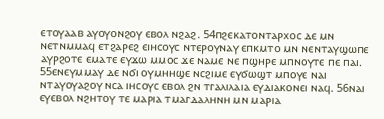ⲉⲧⲟⲩⲁⲁⲃ ⲁⲩⲟⲩⲟⲛϩⲟⲩ ⲉⲃⲟⲗ ⲛϩⲁϩ. 54ⲡϩⲉⲕⲁⲧⲟⲛⲧⲁⲣⲭⲟⲥ ⲇⲉ ⲙⲛ ⲛⲉⲧⲛⲙⲙⲁϥ ⲉⲧϩⲁⲣⲉϩ ⲉⲓⲏⲥⲟⲩⲥ ⲛⲧⲉⲣⲟⲩⲛⲁⲩ ⲉⲡⲕⲙⲧⲟ ⲙⲛ ⲛⲉⲛⲧⲁⲩϣⲱⲡⲉ ⲁⲩⲣϩⲟⲧⲉ ⲉⲙⲁⲧⲉ ⲉⲩϫⲱ ⲙⲙⲟⲥ ϫⲉ ⲛⲁⲙⲉ ⲛⲉ ⲡϣⲏⲣⲉ ⲙⲡⲛⲟⲩⲧⲉ ⲡⲉ ⲡⲁⲓ. 55ⲉⲛⲉⲩⲙⲙⲁⲩ ⲇⲉ ⲛϭⲓ ⲟⲩⲙⲏⲏϣⲉ ⲛⲥϩⲓⲙⲉ ⲉⲩϭⲱϣⲧ ⲙⲡⲟⲩⲉ ⲛⲁⲓ ⲛⲧⲁⲩⲟⲩⲁϩⲟⲩ ⲛⲥⲁ ⲓⲏⲥⲟⲩⲥ ⲉⲃⲟⲗ ϩⲛ ⲧⲅⲁⲗⲓⲗⲁⲓⲁ ⲉⲩⲇⲓⲁⲕⲟⲛⲉⲓ ⲛⲁϥ. 56ⲛⲁⲓ ⲉⲩⲉⲃⲟⲗ ⲛϩⲏⲧⲟⲩ ⲧⲉ ⲙⲁⲣⲓⲁ ⲧⲙⲁⲅⲇⲁⲗⲏⲛⲏ ⲙⲛ ⲙⲁⲣⲓⲁ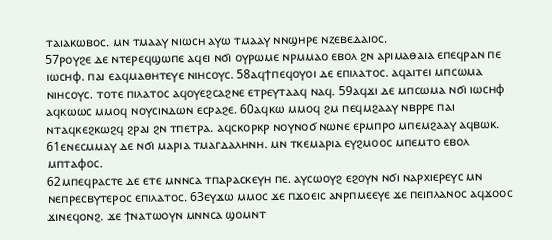ⲧⲁⲓⲁⲕⲱⲃⲟⲥ. ⲙⲛ ⲧⲙⲁⲁⲩ ⲛⲓⲱⲥⲏ ⲁⲩⲱ ⲧⲙⲁⲁⲩ ⲛⲛϣⲏⲣⲉ ⲛⲍⲉⲃⲉⲇⲁⲓⲟⲥ.
57ⲣⲟⲩϩⲉ ⲇⲉ ⲛⲧⲉⲣⲉϥϣⲱⲡⲉ ⲁϥⲉⲓ ⲛϭⲓ ⲟⲩⲣⲱⲙⲉ ⲛⲣⲙⲙⲁⲟ ⲉⲃⲟⲗ ϩⲛ ⲁⲣⲓⲙⲁⲑⲁⲓⲁ ⲉⲡⲉϥⲣⲁⲛ ⲡⲉ ⲓⲱⲥⲏⲫ. ⲡⲁⲓ ⲉⲁϥⲙⲁⲑⲏⲧⲉⲩⲉ ⲛⲓⲏⲥⲟⲩⲥ. 58ⲁϥϯⲡⲉϥⲟⲩⲟⲓ ⲇⲉ ⲉⲡⲓⲗⲁⲧⲟⲥ. ⲁϥⲁⲓⲧⲉⲓ ⲙⲡⲥⲱⲙⲁ ⲛⲓⲏⲥⲟⲩⲥ. ⲧⲟⲧⲉ ⲡⲓⲗⲁⲧⲟⲥ ⲁϥⲟⲩⲉϩⲥⲁϩⲛⲉ ⲉⲧⲣⲉⲩⲧⲁⲁϥ ⲛⲁϥ. 59ⲁϥϫⲓ ⲇⲉ ⲙⲡⲥⲱⲙⲁ ⲛϭⲓ ⲓⲱⲥⲏⲫ ⲁϥⲕⲱⲱⲥ ⲙⲙⲟϥ ⲛⲟⲩⲥⲓⲛⲇⲱⲛ ⲉⲥⲣⲁϩⲉ. 60ⲁϥⲕⲱ ⲙⲙⲟϥ ϩⲙ ⲡⲉϥⲙϩⲁⲁⲩ ⲛⲃⲣⲣⲉ ⲡⲁⲓ ⲛⲧⲁϥⲕⲉϩⲕⲱϩϥ ϩⲣⲁⲓ ϩⲛ ⲧⲡⲉⲧⲣⲁ. ⲁϥⲥⲕⲟⲣⲕⲣ ⲛⲟⲩⲛⲟϭ ⲛⲱⲛⲉ ⲉⲣⲙⲡⲣⲟ ⲙⲡⲉⲙϩⲁⲁⲩ ⲁϥⲃⲱⲕ. 61ⲉⲛⲉⲥⲙⲙⲁⲩ ⲇⲉ ⲛϭⲓ ⲙⲁⲣⲓⲁ ⲧⲙⲁⲅⲇⲁⲗⲏⲛⲏ. ⲙⲛ ⲧⲕⲉⲙⲁⲣⲓⲁ ⲉⲩϩⲙⲟⲟⲥ ⲙⲡⲉⲙⲧⲟ ⲉⲃⲟⲗ ⲙⲡⲧⲁⲫⲟⲥ.
62ⲙⲡⲉϥⲣⲁⲥⲧⲉ ⲇⲉ ⲉⲧⲉ ⲙⲛⲛⲥⲁ ⲧⲡⲁⲣⲁⲥⲕⲉⲩⲏ ⲡⲉ. ⲁⲩⲥⲱⲟⲩϩ ⲉϩⲟⲩⲛ ⲛϭⲓ ⲛⲁⲣⲭⲓⲉⲣⲉⲩⲥ ⲙⲛ ⲛⲉⲡⲣⲉⲥⲃⲩⲧⲉⲣⲟⲥ ⲉⲡⲓⲗⲁⲧⲟⲥ. 63ⲉⲩϫⲱ ⲙⲙⲟⲥ ϫⲉ ⲡϫⲟⲉⲓⲥ ⲁⲛⲣⲡⲙⲉⲉⲩⲉ ϫⲉ ⲡⲉⲓⲡⲗⲁⲛⲟⲥ ⲁϥϫⲟⲟⲥ ϫⲓⲛⲉϥⲟⲛϩ. ϫⲉ ϯⲛⲁⲧⲱⲟⲩⲛ ⲙⲛⲛⲥⲁ ϣⲟⲙⲛⲧ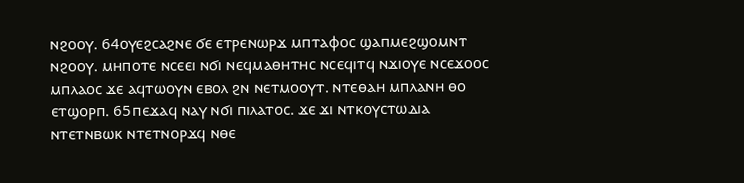ⲛϩⲟⲟⲩ. 64ⲟⲩⲉϩⲥⲁϩⲛⲉ ϭⲉ ⲉⲧⲣⲉⲛⲱⲣϫ ⲙⲡⲧⲁⲫⲟⲥ ϣⲁⲡⲙⲉϩϣⲟⲙⲛⲧ ⲛϩⲟⲟⲩ. ⲙⲏⲡⲟⲧⲉ ⲛⲥⲉⲉⲓ ⲛϭⲓ ⲛⲉϥⲙⲁⲑⲏⲧⲏⲥ ⲛⲥⲉϥⲓⲧϥ ⲛϫⲓⲟⲩⲉ ⲛⲥⲉϫⲟⲟⲥ ⲙⲡⲗⲁⲟⲥ ϫⲉ ⲁϥⲧⲱⲟⲩⲛ ⲉⲃⲟⲗ ϩⲛ ⲛⲉⲧⲙⲟⲟⲩⲧ. ⲛⲧⲉⲑⲁⲏ ⲙⲡⲗⲁⲛⲏ ⲑⲟ ⲉⲧϣⲟⲣⲡ. 65ⲡⲉϫⲁϥ ⲛⲁⲩ ⲛϭⲓ ⲡⲓⲗⲁⲧⲟⲥ. ϫⲉ ϫⲓ ⲛⲧⲕⲟⲩⲥⲧⲱⲇⲓⲁ ⲛⲧⲉⲧⲛⲃⲱⲕ ⲛⲧⲉⲧⲛⲟⲣϫϥ ⲛⲑⲉ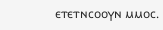ⲉⲧⲉⲧⲛⲥⲟⲟⲩⲛ ⲙⲙⲟⲥ.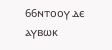66ⲛⲧⲟⲟⲩ ⲇⲉ ⲁⲩⲃⲱⲕ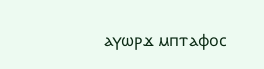ⲁⲩⲱⲣϫ ⲙⲡⲧⲁⲫⲟⲥ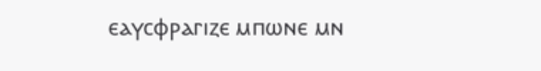ⲉⲁⲩⲥⲫⲣⲁⲅⲓⲍⲉ ⲙⲡⲱⲛⲉ ⲙⲛ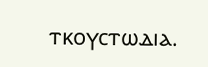ⲧⲕⲟⲩⲥⲧⲱⲇⲓⲁ.